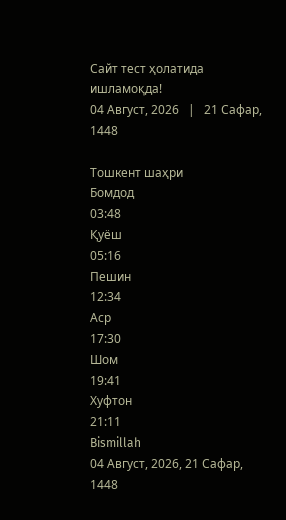Сайт тест ҳолатида ишламоқда!
04 Август, 2026   |   21 Сафар, 1448

Тошкент шаҳри
Бомдод
03:48
Қуёш
05:16
Пешин
12:34
Аср
17:30
Шом
19:41
Хуфтон
21:11
Bismillah
04 Август, 2026, 21 Сафар, 1448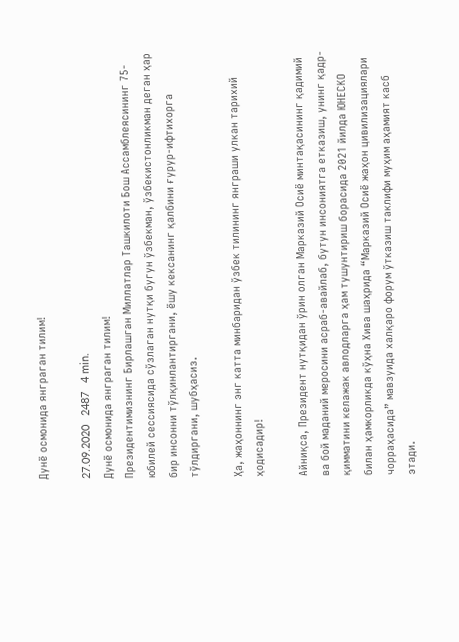Дунё осмонида янграган тилим!

27.09.2020   2487   4 min.
Дунё осмонида янграган тилим!
Президентимизнинг Бирлашган Миллатлар Ташкилоти Бош Ассамблеясининг 75-юбилей сессиясида сўзлаган нутқи бугун ўзбекман, ўзбекистонликман деган ҳар бир инсонни тўлқинлантиргани, ёшу кексанинг қалбини ғурур-ифтихорга тўлдиргани, шубҳасиз.

Ҳа, жаҳоннинг энг катта минбаридан ўзбек тилининг янграши улкан тарихий ҳодисадир!

Айниқса, Президент нутқидан ўрин олган Марказий Осиё минтақасининг қадимий ва бой маданий меросини асраб-авайлаб, бутун инсониятга етказиш, унинг қадр-қимматини келажак авлодларга ҳам тушунтириш борасида 2021 йилда ЮНЕСКО билан ҳамкорликда кўҳна Хива шаҳрида “Марказий Осиё жаҳон цивилизациялари чорраҳасида” мавзуида халқаро форум ўтказиш таклифи муҳим аҳамият касб этади.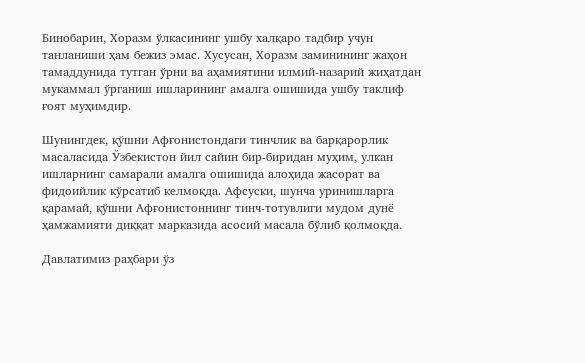Бинобарин, Хоразм ўлкасининг ушбу халқаро тадбир учун танланиши ҳам бежиз эмас. Хусусан, Хоразм заминининг жаҳон тамаддунида тутган ўрни ва аҳамиятини илмий-назарий жиҳатдан мукаммал ўрганиш ишларининг амалга ошишида ушбу таклиф ғоят муҳимдир.

Шунингдек, қўшни Афғонистондаги тинчлик ва барқарорлик масаласида Ўзбекистон йил сайин бир-биридан муҳим, улкан ишларнинг самарали амалга ошишида алоҳида жасорат ва фидоийлик кўрсатиб келмоқда. Афсуски, шунча уринишларга қарамай, қўшни Афғонистоннинг тинч-тотувлиги мудом дунё ҳамжамияти диққат марказида асосий масала бўлиб қолмоқда.

Давлатимиз раҳбари ўз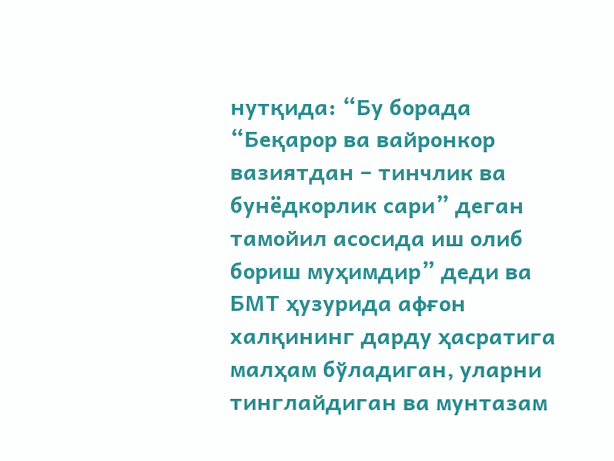нутқида: “Бу борада “Беқарор ва вайронкор вазиятдан – тинчлик ва бунёдкорлик сари” деган тамойил асосида иш олиб бориш муҳимдир” деди ва БМТ ҳузурида афғон халқининг дарду ҳасратига малҳам бўладиган, уларни тинглайдиган ва мунтазам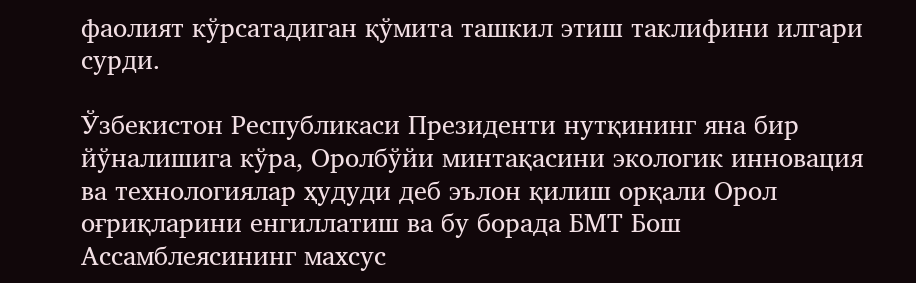фаолият кўрсатадиган қўмита ташкил этиш таклифини илгари сурди.

Ўзбекистон Республикаси Президенти нутқининг яна бир йўналишига кўра, Оролбўйи минтақасини экологик инновация ва технологиялар ҳудуди деб эълон қилиш орқали Орол оғриқларини енгиллатиш ва бу борада БМТ Бош Ассамблеясининг махсус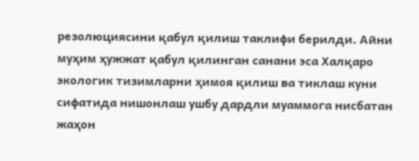резолюциясини қабул қилиш таклифи берилди. Айни муҳим ҳужжат қабул қилинган санани эса Халқаро экологик тизимларни ҳимоя қилиш ва тиклаш куни сифатида нишонлаш ушбу дардли муаммога нисбатан жаҳон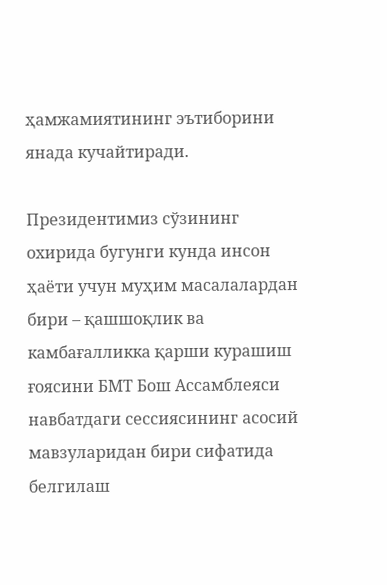ҳамжамиятининг эътиборини янада кучайтиради.

Президентимиз сўзининг охирида бугунги кунда инсон ҳаёти учун муҳим масалалардан бири – қашшоқлик ва камбағалликка қарши курашиш ғоясини БМТ Бош Ассамблеяси навбатдаги сессиясининг асосий мавзуларидан бири сифатида белгилаш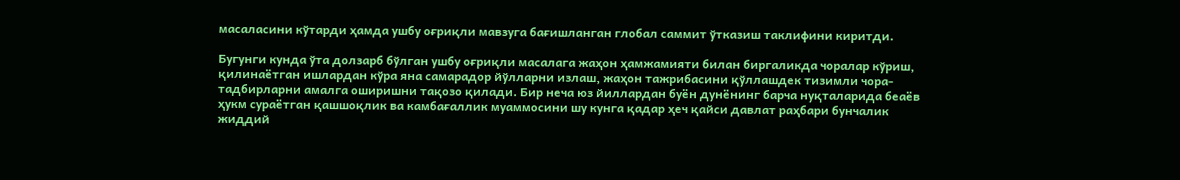масаласини кўтарди ҳамда ушбу оғриқли мавзуга бағишланган глобал саммит ўтказиш таклифини киритди.

Бугунги кунда ўта долзарб бўлган ушбу оғриқли масалага жаҳон ҳамжамияти билан биргаликда чоралар кўриш, қилинаётган ишлардан кўра яна самарадор йўлларни излаш, жаҳон тажрибасини қўллашдек тизимли чора-тадбирларни амалга оширишни тақозо қилади. Бир неча юз йиллардан буён дунёнинг барча нуқталарида беаёв ҳукм сураётган қашшоқлик ва камбағаллик муаммосини шу кунга қадар ҳеч қайси давлат раҳбари бунчалик жиддий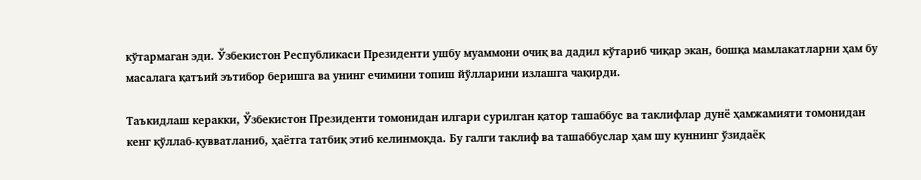кўтармаган эди. Ўзбекистон Республикаси Президенти ушбу муаммони очиқ ва дадил кўтариб чиқар экан, бошқа мамлакатларни ҳам бу масалага қатъий эътибор беришга ва унинг ечимини топиш йўлларини излашга чақирди.

Таъкидлаш керакки, Ўзбекистон Президенти томонидан илгари сурилган қатор ташаббус ва таклифлар дунё ҳамжамияти томонидан кенг қўллаб-қувватланиб, ҳаётга татбиқ этиб келинмоқда. Бу галги таклиф ва ташаббуслар ҳам шу куннинг ўзидаёқ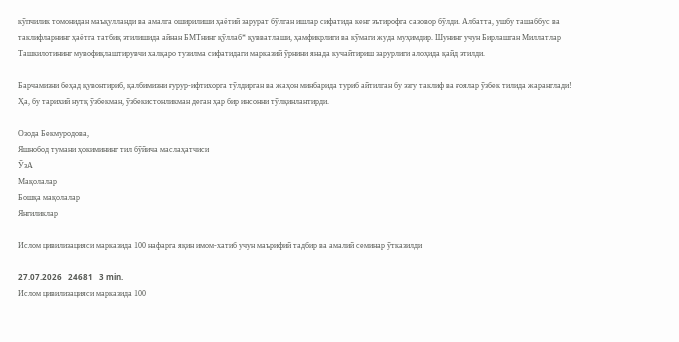кўпчилик томонидан маъқулланди ва амалга оширилиши ҳаётий зарурат бўлган ишлар сифатида кенг эътирофга сазовор бўлди. Албатта, ушбу ташаббус ва таклифларнинг ҳаётга татбиқ этилишида айнан БМТнинг қўллаб* қувватлаши, ҳамфикрлиги ва кўмаги жуда муҳимдир. Шунинг учун Бирлашган Миллатлар Ташкилотининг мувофиқлаштирувчи халқаро тузилма сифатидаги марказий ўрнини янада кучайтириш зарурлиги алоҳида қайд этилди.

Барчамизни беҳад қувонтириб, қалбимизни ғурур-ифтихорга тўлдирган ва жаҳон минбарида туриб айтилган бу эзгу таклиф ва ғоялар ўзбек тилида жаранглади! Ҳа, бу тарихий нутқ ўзбекман, ўзбекистонликман деган ҳар бир инсонни тўлқинлантирди.

Озода Бекмуродова,
Яшнобод тумани ҳокимининг тил бўйича маслаҳатчиси
ЎзА
Мақолалар
Бошқа мақолалар
Янгиликлар

Ислом цивилизацияси марказида 100 нафарга яқин имом-хатиб учун маърифий тадбир ва амалий семинар ўтказилди

27.07.2026   24681   3 min.
Ислом цивилизацияси марказида 100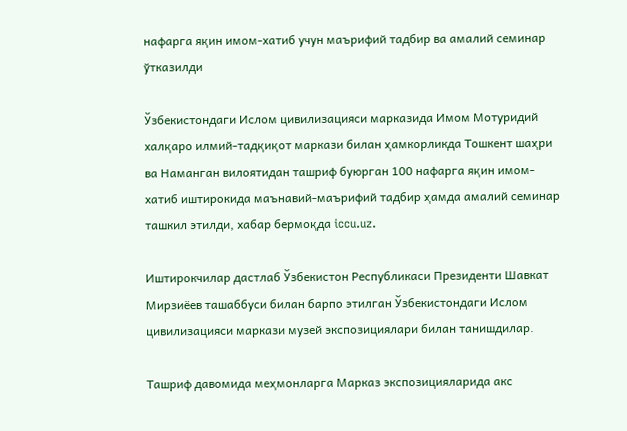нафарга яқин имом-хатиб учун маърифий тадбир ва амалий семинар ўтказилди

Ўзбекистондаги Ислом цивилизацияси марказида Имом Мотуридий халқаро илмий-тадқиқот маркази билан ҳамкорликда Тошкент шаҳри ва Наманган вилоятидан ташриф буюрган 100 нафарга яқин имом-хатиб иштирокида маънавий-маърифий тадбир ҳамда амалий семинар ташкил этилди, хабар бермоқда iccu.uz.

Иштирокчилар дастлаб Ўзбекистон Республикаси Президенти Шавкат Мирзиёев ташаббуси билан барпо этилган Ўзбекистондаги Ислом цивилизацияси маркази музей экспозициялари билан танишдилар.

Ташриф давомида меҳмонларга Марказ экспозицияларида акс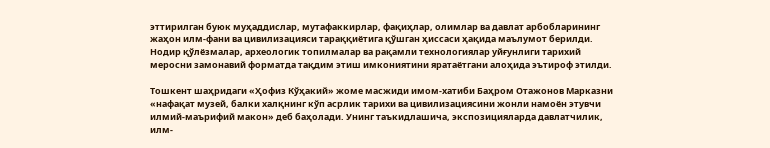эттирилган буюк муҳаддислар, мутафаккирлар, фақиҳлар, олимлар ва давлат арбобларининг жаҳон илм-фани ва цивилизацияси тараққиётига қўшган ҳиссаси ҳақида маълумот берилди. Нодир қўлёзмалар, археологик топилмалар ва рақамли технологиялар уйғунлиги тарихий меросни замонавий форматда тақдим этиш имкониятини яратаётгани алоҳида эътироф этилди.

Тошкент шаҳридаги «Ҳофиз Кўҳакий» жоме масжиди имом-хатиби Баҳром Отажонов Марказни «нафақат музей, балки халқнинг кўп асрлик тарихи ва цивилизациясини жонли намоён этувчи илмий-маърифий макон» деб баҳолади. Унинг таъкидлашича, экспозицияларда давлатчилик, илм-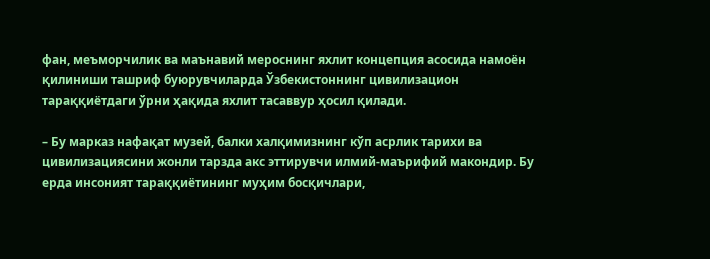фан, меъморчилик ва маънавий мероснинг яхлит концепция асосида намоён қилиниши ташриф буюрувчиларда Ўзбекистоннинг цивилизацион тараққиётдаги ўрни ҳақида яхлит тасаввур ҳосил қилади.

– Бу марказ нафақат музей, балки халқимизнинг кўп асрлик тарихи ва цивилизациясини жонли тарзда акс эттирувчи илмий-маърифий макондир. Бу ерда инсоният тараққиётининг муҳим босқичлари,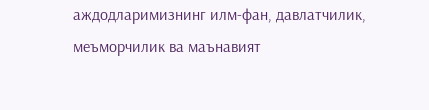аждодларимизнинг илм-фан, давлатчилик, меъморчилик ва маънавият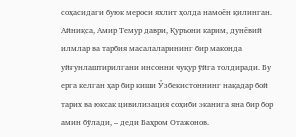соҳасидаги буюк мероси яхлит ҳолда намоён қилинган. Айниқса, Амир Темур даври, Қуръони карим, дунёвий илмлар ва тарбия масалаларининг бир маконда уйғунлаштирилгани инсонни чуқур ўйга толдиради. Бу ерга келган ҳар бир киши Ўзбекистоннинг нақадар бой тарих ва юксак цивилизация соҳиби эканига яна бир бор амин бўлади, – деди Баҳром Отажонов.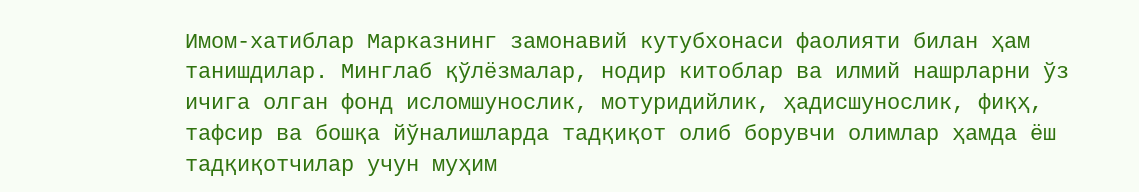Имом-хатиблар Марказнинг замонавий кутубхонаси фаолияти билан ҳам танишдилар. Минглаб қўлёзмалар, нодир китоблар ва илмий нашрларни ўз ичига олган фонд исломшунослик, мотуридийлик, ҳадисшунослик, фиқҳ, тафсир ва бошқа йўналишларда тадқиқот олиб борувчи олимлар ҳамда ёш тадқиқотчилар учун муҳим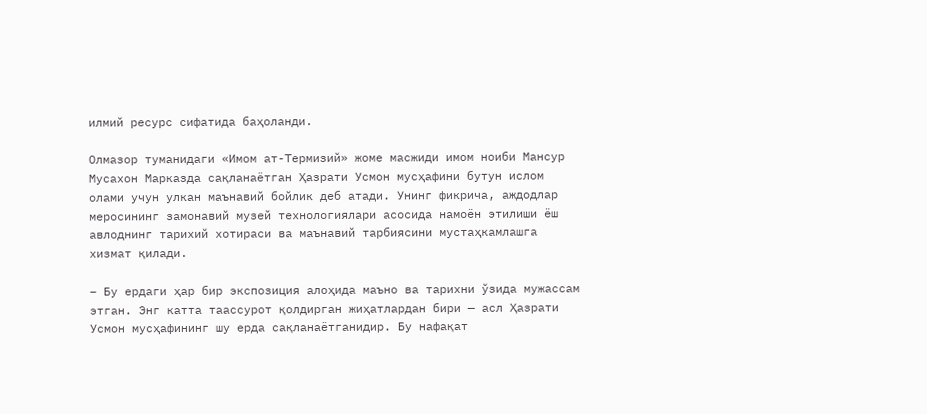илмий ресурс сифатида баҳоланди.

Олмазор туманидаги «Имом ат-Термизий» жоме масжиди имом ноиби Мансур Мусахон Марказда сақланаётган Ҳазрати Усмон мусҳафини бутун ислом олами учун улкан маънавий бойлик деб атади. Унинг фикрича, аждодлар меросининг замонавий музей технологиялари асосида намоён этилиши ёш авлоднинг тарихий хотираси ва маънавий тарбиясини мустаҳкамлашга хизмат қилади.

– Бу ердаги ҳар бир экспозиция алоҳида маъно ва тарихни ўзида мужассам этган. Энг катта таассурот қолдирган жиҳатлардан бири — асл Ҳазрати Усмон мусҳафининг шу ерда сақланаётганидир. Бу нафақат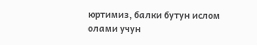юртимиз, балки бутун ислом олами учун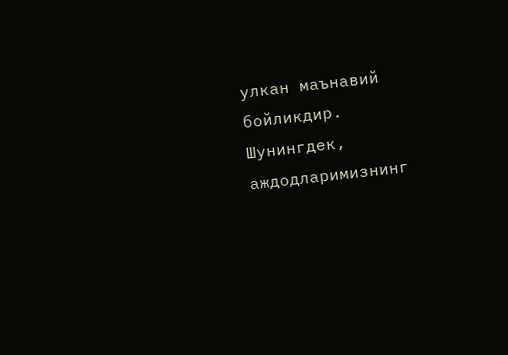улкан маънавий бойликдир. Шунингдек, аждодларимизнинг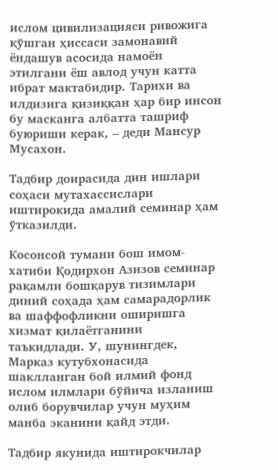ислом цивилизацияси ривожига қўшган ҳиссаси замонавий ёндашув асосида намоён этилгани ёш авлод учун катта ибрат мактабидир. Тарихи ва илдизига қизиққан ҳар бир инсон бу масканга албатта ташриф буюриши керак, – деди Мансур Мусахон.

Тадбир доирасида дин ишлари соҳаси мутахассислари иштирокида амалий семинар ҳам ўтказилди.

Косонсой тумани бош имом-хатиби Қодирхон Азизов семинар рақамли бошқарув тизимлари диний соҳада ҳам самарадорлик ва шаффофликни оширишга хизмат қилаётганини таъкидлади. У, шунингдек, Марказ кутубхонасида шаклланган бой илмий фонд ислом илмлари бўйича изланиш олиб борувчилар учун муҳим манба эканини қайд этди.

Тадбир якунида иштирокчилар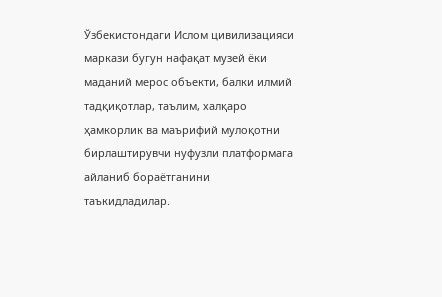Ўзбекистондаги Ислом цивилизацияси маркази бугун нафақат музей ёки маданий мерос объекти, балки илмий тадқиқотлар, таълим, халқаро ҳамкорлик ва маърифий мулоқотни бирлаштирувчи нуфузли платформага айланиб бораётганини таъкидладилар.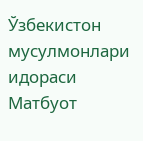Ўзбекистон мусулмонлари идораси Матбуот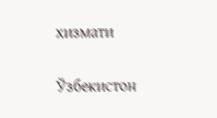хизмати

Ўзбекистон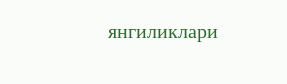янгиликлари